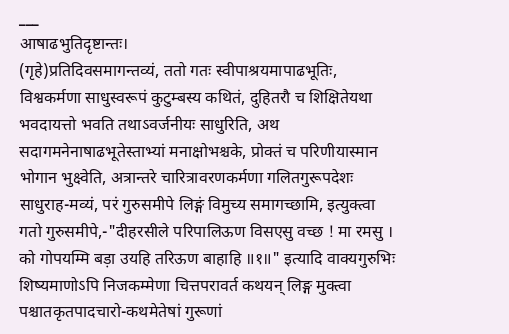___
आषाढभुतिदृष्टान्तः।
(गृहे)प्रतिदिवसमागन्तव्यं, ततो गतः स्वीपाश्रयमापाढभूतिः, विश्वकर्मणा साधुस्वरूपं कुटुम्बस्य कथितं, दुहितरौ च शिक्षितेयथा भवदायत्तो भवति तथाऽवर्जनीयः साधुरिति, अथ सदागमनेनाषाढभूतेस्ताभ्यां मनाक्षोभश्चके, प्रोक्तं च परिणीयास्मान भोगान भुक्ष्वेति, अत्रान्तरे चारित्रावरणकर्मणा गलितगुरूपदेशः साधुराह-मव्यं, परं गुरुसमीपे लिङ्गं विमुच्य समागच्छामि, इत्युक्त्वा गतो गुरुसमीपे,-"दीहरसीले परिपालिऊण विसएसु वच्छ ! मा रमसु । को गोपयम्मि बड़ा उयहि तरिऊण बाहाहि ॥१॥" इत्यादि वाक्यगुरुभिः शिष्यमाणोऽपि निजकम्मेणा चित्तपरावर्त कथयन् लिङ्ग मुक्त्वा पश्चातकृतपादचारो-कथमेतेषां गुरूणां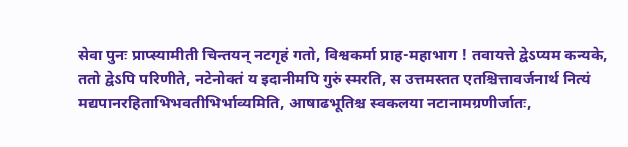सेवा पुनः प्राप्स्यामीती चिन्तयन् नटगृहं गतो, विश्वकर्मा प्राह-महाभाग ! तवायत्ते द्वेऽप्यम कन्यके, ततो द्वेऽपि परिणीते, नटेनोक्तं य इदानीमपि गुरुं स्मरति, स उत्तमस्तत एतश्चित्तावर्जनार्थ नित्यं मद्यपानरहिताभिभवतीभिर्भाव्यमिति, आषाढभूतिश्च स्वकलया नटानामग्रणीर्जातः,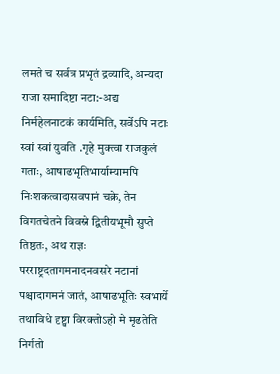लमते च सर्वत्र प्रभृतं द्रव्यादि, अन्यदा राजा समादिष्टा नटा:-अद्य निर्महेलनाटकं कार्यमिति, सर्वेऽपि नटाः स्वां स्वां युवति .गृहे मुक्त्वा राजकुलं गताः, आषाढभृतिभार्याम्यामपि निःशकत्वादासवपानं चक्रे, तेन विगतचेतने विवस्ने द्वितीयभूमौ सुप्ते तिष्ठतः, अथ राज्ञः परराष्ट्रदतागमनादनवसरे नटानां पश्चादागमनं जातं, आषाढभूतिः स्वभार्ये तथाविधे दृष्ट्वा विरक्तोऽहो मे मृढतेति निर्गतो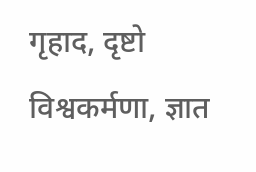गृहाद, दृष्टो विश्वकर्मणा, ज्ञात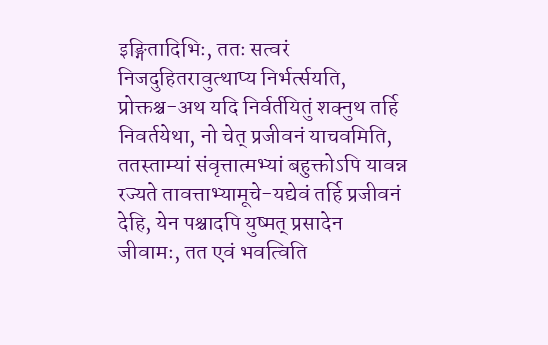इङ्गितादिभिः, ततः सत्वरं निजदुहितरावुत्थाप्य निर्भर्त्सयति, प्रोक्तश्च-अथ यदि निर्वर्तयितुं शक्नुथ तर्हि निवर्तयेथा, नो चेत् प्रजीवनं याचवमिति, ततस्ताम्यां संवृत्तात्मभ्यां बहुक्तोऽपि यावन्न रज्यते तावत्ताभ्यामूचे-यद्येवं तर्हि प्रजीवनं देहि, येन पश्चादपि युष्मत् प्रसादेन जीवामः, तत एवं भवत्विति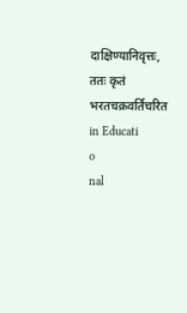दाक्षिण्यानिवृत्तः, ततः कृतं भरतचक्रवर्तिचरित
in Educati
o
nal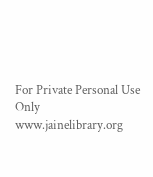For Private Personal Use Only
www.jainelibrary.org